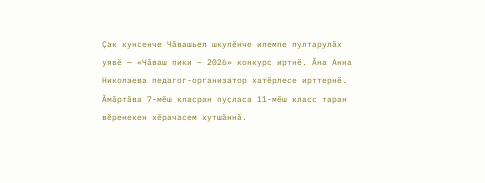Ҫак кунсенче Чӑвашьел шкулӗнче илемпе пултарулӑх уявӗ — «Чӑваш пики – 2026» конкурс иртнӗ. Ӑна Анна Николаева педагог-организатор хатӗрлесе ирттернӗ. Ӑмӑртӑва 7-мӗш класран пуҫласа 11-мӗш класс таран вӗренекен хӗрачасем хутшӑннӑ.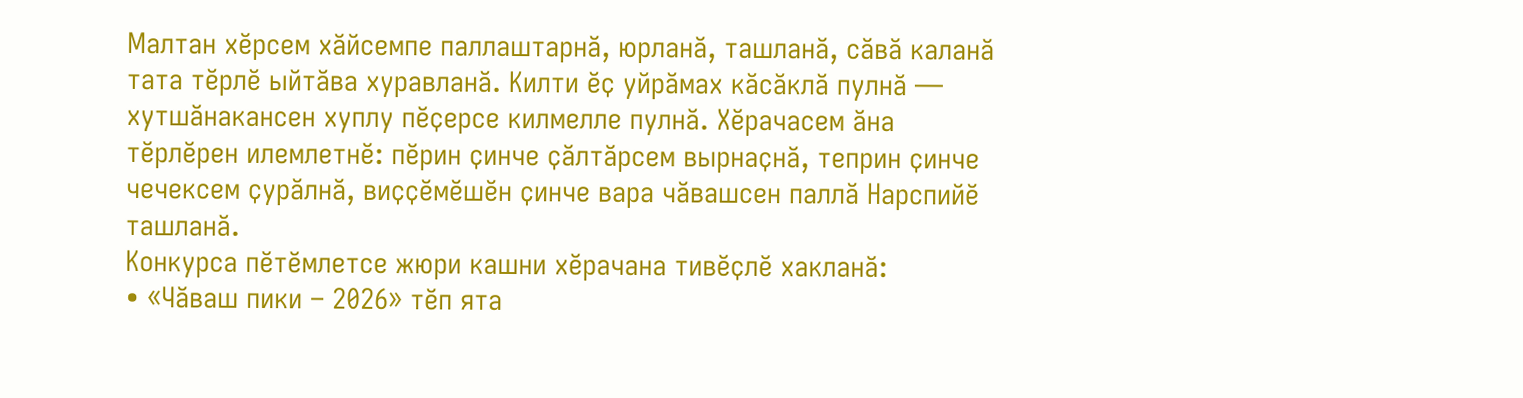Малтан хӗрсем хӑйсемпе паллаштарнӑ, юрланӑ, ташланӑ, сӑвӑ каланӑ тата тӗрлӗ ыйтӑва хуравланӑ. Килти ӗҫ уйрӑмах кӑсӑклӑ пулнӑ — хутшӑнакансен хуплу пӗҫерсе килмелле пулнӑ. Хӗрачасем ӑна тӗрлӗрен илемлетнӗ: пӗрин ҫинче ҫӑлтӑрсем вырнаҫнӑ, теприн ҫинче чечексем ҫурӑлнӑ, виҫҫӗмӗшӗн ҫинче вара чӑвашсен паллӑ Нарспийӗ ташланӑ.
Конкурса пӗтӗмлетсе жюри кашни хӗрачана тивӗҫлӗ хакланӑ:
• «Чӑваш пики – 2026» тӗп ята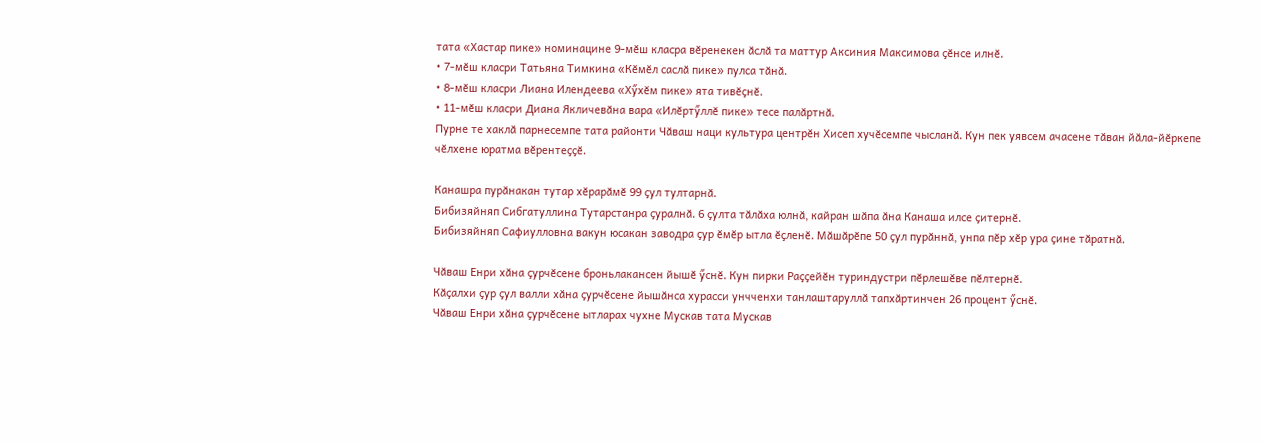тата «Хастар пике» номинацине 9-мӗш класра вӗренекен ӑслӑ та маттур Аксиния Максимова ҫӗнсе илнӗ.
• 7-мӗш класри Татьяна Тимкина «Кӗмӗл саслӑ пике» пулса тӑнӑ.
• 8-мӗш класри Лиана Илендеева «Хӳхӗм пике» ята тивӗҫнӗ.
• 11-мӗш класри Диана Якличевӑна вара «Илӗртӳллӗ пике» тесе палӑртнӑ.
Пурне те хаклӑ парнесемпе тата районти Чӑваш наци культура центрӗн Хисеп хучӗсемпе чысланӑ. Кун пек уявсем ачасене тӑван йӑла-йӗркепе чӗлхене юратма вӗрентеҫҫӗ.

Канашра пурӑнакан тутар хӗрарӑмӗ 99 ҫул тултарнӑ.
Бибизяйняп Сибгатуллина Тутарстанра ҫуралнӑ. 6 ҫулта тӑлӑха юлнӑ, кайран шӑпа ӑна Канаша илсе ҫитернӗ.
Бибизяйняп Сафиулловна вакун юсакан заводра ҫур ӗмӗр ытла ӗҫленӗ. Мӑшӑрӗпе 50 ҫул пурӑннӑ, унпа пӗр хӗр ура ҫине тӑратнӑ.

Чӑваш Енри хӑна ҫурчӗсене броньлакансен йышӗ ӳснӗ. Кун пирки Раҫҫейӗн туриндустри пӗрлешӗве пӗлтернӗ.
Кӑҫалхи ҫур ҫул валли хӑна ҫурчӗсене йышӑнса хурасси унчченхи танлаштаруллӑ тапхӑртинчен 26 процент ӳснӗ.
Чӑваш Енри хӑна ҫурчӗсене ытларах чухне Мускав тата Мускав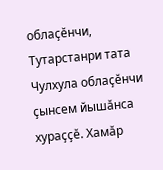облаҫӗнчи, Тутарстанри тата Чулхула облаҫӗнчи ҫынсем йышӑнса хураҫҫӗ. Хамӑр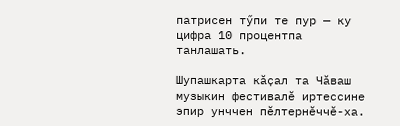патрисен тӳпи те пур — ку цифра 10 процентпа танлашать.

Шупашкарта кӑҫал та Чӑваш музыкин фестивалӗ иртессине эпир унччен пӗлтернӗччӗ-ха.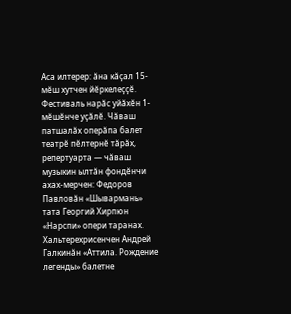Аса илтерер: ӑна кӑҫал 15-мӗш хутчен йӗркелеҫҫӗ.
Фестиваль нарӑс уйӑхӗн 1-мӗшӗнче уҫӑлӗ. Чӑваш патшалӑх оперӑпа балет театрӗ пӗлтернӗ тӑрӑх, репертуарта — чӑваш музыкин ылтӑн фондӗнчи ахах-мерчен: Федоров Павловӑн «Шывармань» тата Георгий Хирпюн «Нарспи» опери таранах. Хальтерехрисенчен Андрей Галкинӑн «Аттила. Рождение легенды» балетне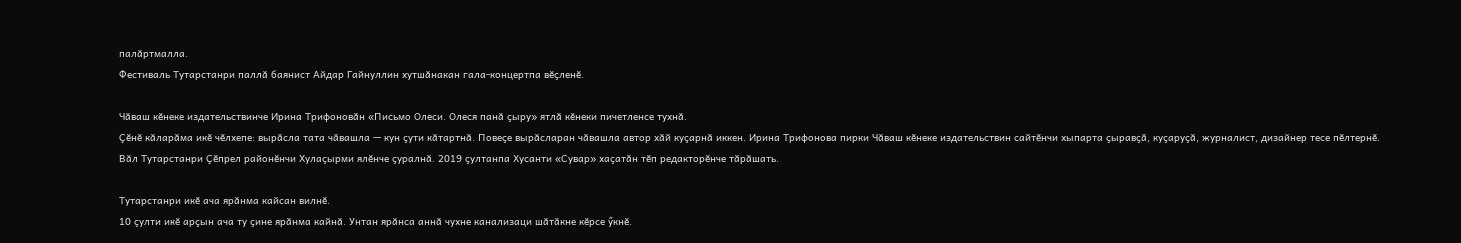палӑртмалла.
Фестиваль Тутарстанри паллӑ баянист Айдар Гайнуллин хутшӑнакан гала-концертпа вӗҫленӗ.

Чӑваш кӗнеке издательствинче Ирина Трифоновӑн «Письмо Олеси. Олеся панӑ ҫыру» ятлӑ кӗнеки пичетленсе тухнӑ.
Ҫӗнӗ кӑларӑма икӗ чӗлхепе: вырӑсла тата чӑвашла — кун ҫути кӑтартнӑ. Повеҫе вырӑсларан чӑвашла автор хӑй куҫарнӑ иккен. Ирина Трифонова пирки Чӑваш кӗнеке издательствин сайтӗнчи хыпарта ҫыравҫӑ, куҫаруҫӑ, журналист, дизайнер тесе пӗлтернӗ.
Вӑл Тутарстанри Ҫӗпрел районӗнчи Хулаҫырми ялӗнче ҫуралнӑ. 2019 ҫултанпа Хусанти «Сувар» хаҫатӑн тӗп редакторӗнче тӑрӑшать.

Тутарстанри икӗ ача ярӑнма кайсан вилнӗ.
10 ҫулти икӗ арҫын ача ту ҫине ярӑнма кайнӑ. Унтан ярӑнса аннӑ чухне канализаци шӑтӑкне кӗрсе ӳкнӗ.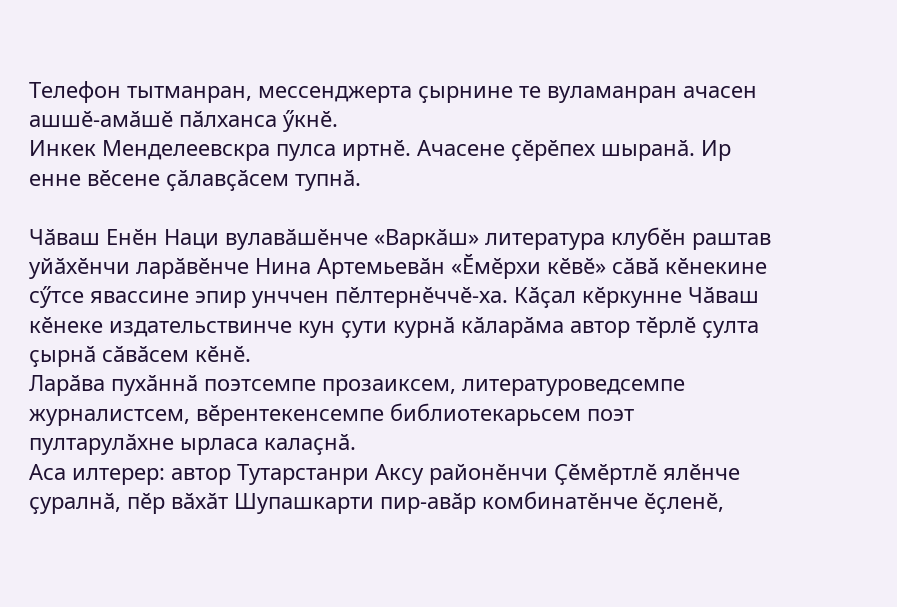Телефон тытманран, мессенджерта ҫырнине те вуламанран ачасен ашшӗ-амӑшӗ пӑлханса ӳкнӗ.
Инкек Менделеевскра пулса иртнӗ. Ачасене ҫӗрӗпех шыранӑ. Ир енне вӗсене ҫӑлавҫӑсем тупнӑ.

Чӑваш Енӗн Наци вулавӑшӗнче «Варкӑш» литература клубӗн раштав уйӑхӗнчи ларӑвӗнче Нина Артемьевӑн «Ӗмӗрхи кӗвӗ» сӑвӑ кӗнекине сӳтсе явассине эпир унччен пӗлтернӗччӗ-ха. Кӑҫал кӗркунне Чӑваш кӗнеке издательствинче кун ҫути курнӑ кӑларӑма автор тӗрлӗ ҫулта ҫырнӑ сӑвӑсем кӗнӗ.
Ларӑва пухӑннӑ поэтсемпе прозаиксем, литературоведсемпе журналистсем, вӗрентекенсемпе библиотекарьсем поэт пултарулӑхне ырласа калаҫнӑ.
Аса илтерер: автор Тутарстанри Аксу районӗнчи Ҫӗмӗртлӗ ялӗнче ҫуралнӑ, пӗр вӑхӑт Шупашкарти пир-авӑр комбинатӗнче ӗҫленӗ,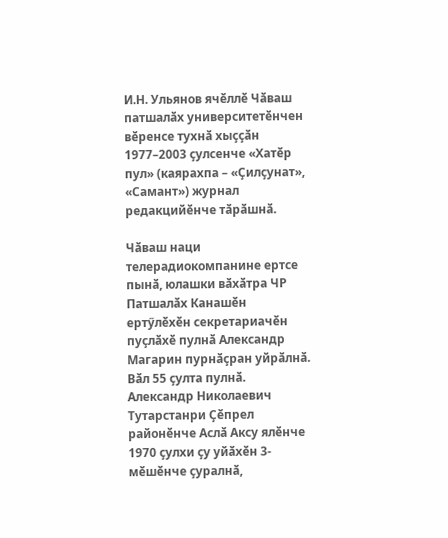И.Н. Ульянов ячӗллӗ Чӑваш патшалӑх университетӗнчен вӗренсе тухнӑ хыҫҫӑн 1977–2003 ҫулсенче «Хатӗр пул» (каярахпа – «Ҫилҫунат», «Самант») журнал редакцийӗнче тӑрӑшнӑ.

Чӑваш наци телерадиокомпанине ертсе пынӑ, юлашки вӑхӑтра ЧР Патшалӑх Канашӗн ертӳлӗхӗн секретариачӗн пуҫлӑхӗ пулнӑ Александр Магарин пурнӑҫран уйрӑлнӑ. Вӑл 55 ҫулта пулнӑ.
Александр Николаевич Тутарстанри Ҫӗпрел районӗнче Аслӑ Аксу ялӗнче 1970 ҫулхи ҫу уйӑхӗн 3-мӗшӗнче ҫуралнӑ,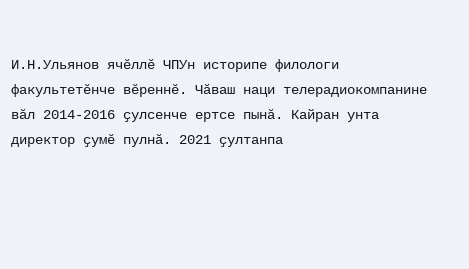И.Н.Ульянов ячӗллӗ ЧПУн историпе филологи факультетӗнче вӗреннӗ. Чӑваш наци телерадиокомпанине вӑл 2014-2016 ҫулсенче ертсе пынӑ. Кайран унта директор ҫумӗ пулнӑ. 2021 ҫултанпа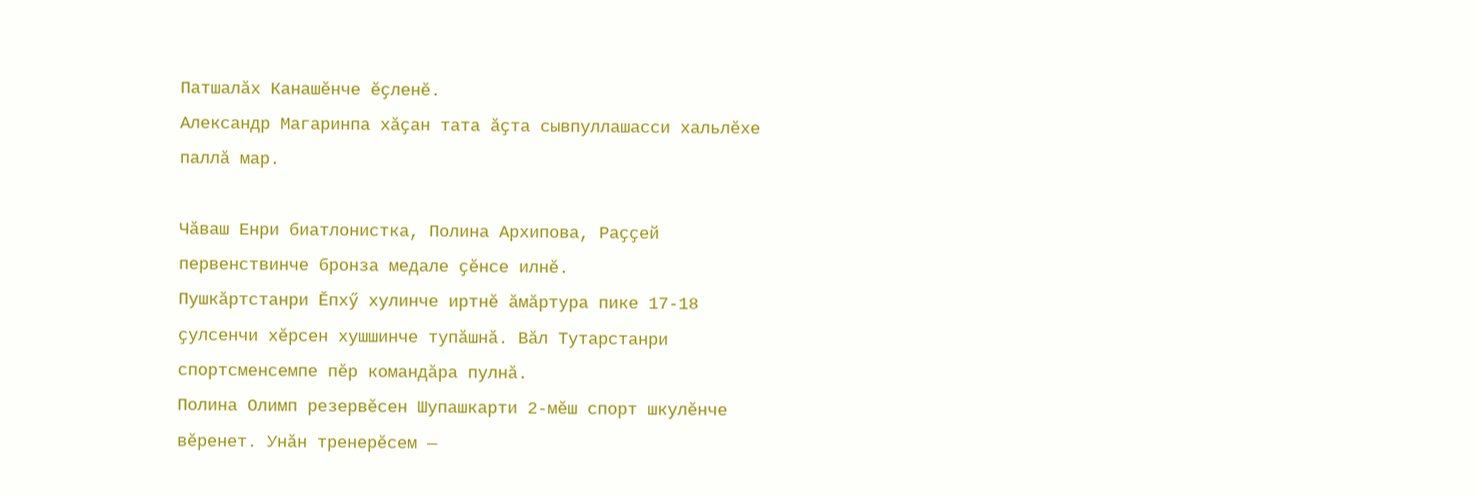Патшалӑх Канашӗнче ӗҫленӗ.
Александр Магаринпа хӑҫан тата ӑҫта сывпуллашасси хальлӗхе паллӑ мар.

Чӑваш Енри биатлонистка, Полина Архипова, Раҫҫей первенствинче бронза медале ҫӗнсе илнӗ.
Пушкӑртстанри Ӗпхӳ хулинче иртнӗ ӑмӑртура пике 17-18 ҫулсенчи хӗрсен хушшинче тупӑшнӑ. Вӑл Тутарстанри спортсменсемпе пӗр командӑра пулнӑ.
Полина Олимп резервӗсен Шупашкарти 2-мӗш спорт шкулӗнче вӗренет. Унӑн тренерӗсем —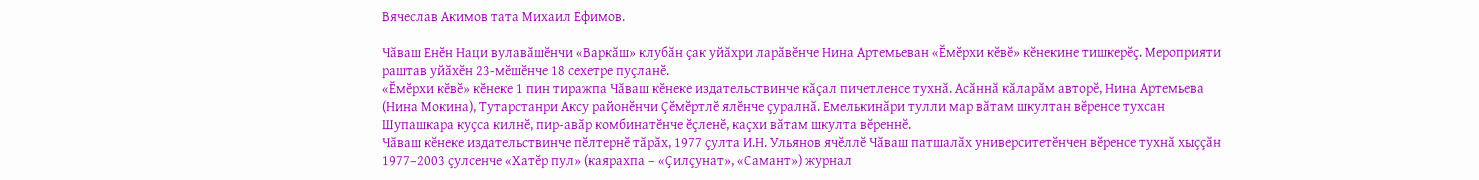Вячеслав Акимов тата Михаил Ефимов.

Чӑваш Енӗн Наци вулавӑшӗнчи «Варкӑш» клубӑн ҫак уйӑхри ларӑвӗнче Нина Артемьеван «Ӗмӗрхи кӗвӗ» кӗнекине тишкерӗҫ. Мероприяти раштав уйӑхӗн 23-мӗшӗнче 18 сехетре пуҫланӗ.
«Ӗмӗрхи кӗвӗ» кӗнеке 1 пин тиражпа Чӑваш кӗнеке издательствинче кӑҫал пичетленсе тухнӑ. Асӑннӑ кӑларӑм авторӗ, Нина Артемьева (Нина Мокина), Тутарстанри Аксу районӗнчи Ҫӗмӗртлӗ ялӗнче ҫуралнӑ. Емелькинӑри тулли мар вӑтам шкултан вӗренсе тухсан Шупашкара куҫса килнӗ, пир-авӑр комбинатӗнче ӗҫленӗ, каҫхи вӑтам шкулта вӗреннӗ.
Чӑваш кӗнеке издательствинче пӗлтернӗ тӑрӑх, 1977 ҫулта И.Н. Ульянов ячӗллӗ Чӑваш патшалӑх университетӗнчен вӗренсе тухнӑ хыҫҫӑн 1977–2003 ҫулсенче «Хатӗр пул» (каярахпа – «Ҫилҫунат», «Самант») журнал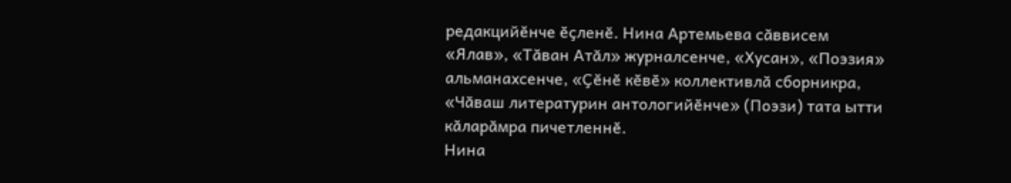редакцийӗнче ӗҫленӗ. Нина Артемьева сӑввисем «Ялав», «Тӑван Атӑл» журналсенче, «Хусан», «Поэзия» альманахсенче, «Ҫӗнӗ кӗвӗ» коллективлӑ сборникра, «Чӑваш литературин антологийӗнче» (Поэзи) тата ытти кӑларӑмра пичетленнӗ.
Нина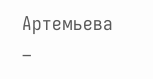Артемьева –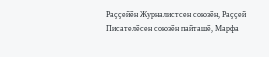Раҫҫейӗн Журналистсен союзӗн, Раҫҫей Писателӗсен союзӗн пайташӗ, Марфа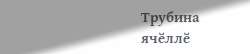Трубина ячӗллӗ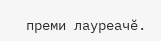преми лауреачӗ.